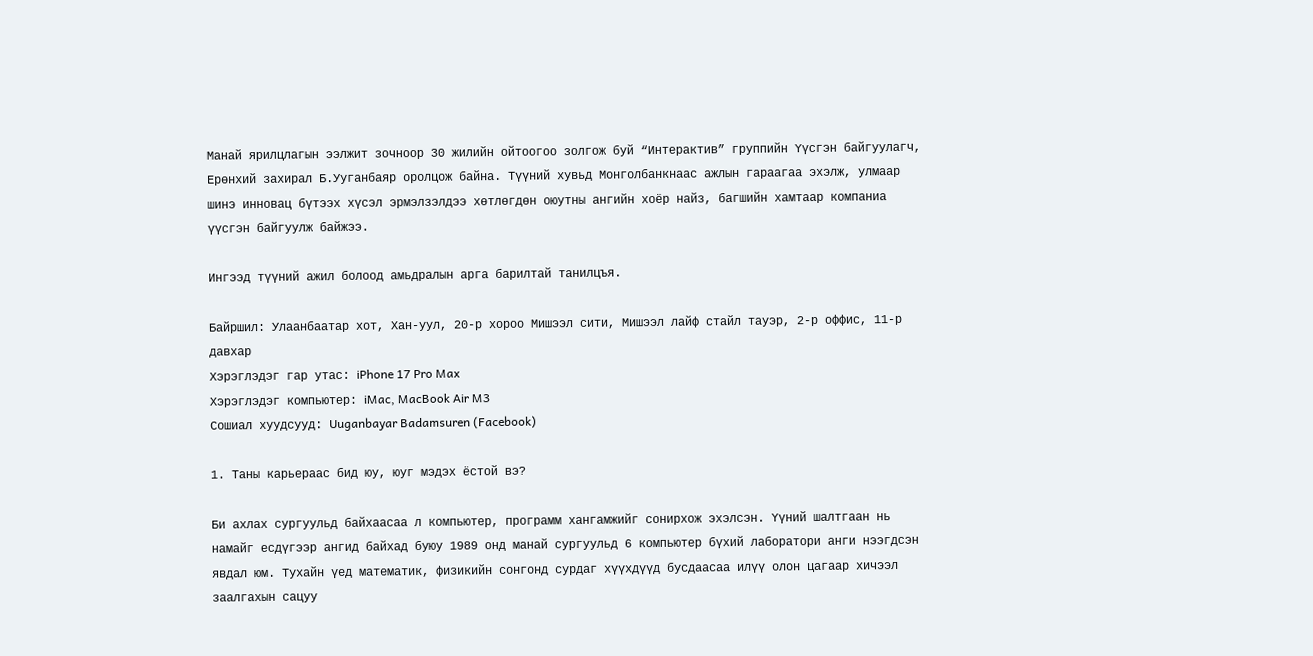Манай ярилцлагын ээлжит зочноор 30 жилийн ойтоогоо золгож буй “Интерактив” группийн Үүсгэн байгуулагч, Ерөнхий захирал Б.Ууганбаяр оролцож байна. Түүний хувьд Монголбанкнаас ажлын гараагаа эхэлж, улмаар шинэ инновац бүтээх хүсэл эрмэлзэлдээ хөтлөгдөн оюутны ангийн хоёр найз, багшийн хамтаар компаниа үүсгэн байгуулж байжээ.

Ингээд түүний ажил болоод амьдралын арга барилтай танилцъя.

Байршил: Улаанбаатар хот, Хан-уул, 20-р хороо Мишээл сити, Мишээл лайф стайл тауэр, 2-р оффис, 11-р давхар
Хэрэглэдэг гар утас: iPhone 17 Pro Max
Хэрэглэдэг компьютер: iMac, MacBook Air M3
Сошиал хуудсууд: Uuganbayar Badamsuren (Facebook)

1. Таны карьераас бид юу, юуг мэдэх ёстой вэ?

Би ахлах сургуульд байхаасаа л компьютер, программ хангамжийг сонирхож эхэлсэн. Үүний шалтгаан нь намайг есдүгээр ангид байхад буюу 1989 онд манай сургуульд 6 компьютер бүхий лаборатори анги нээгдсэн явдал юм. Тухайн үед математик, физикийн сонгонд сурдаг хүүхдүүд бусдаасаа илүү олон цагаар хичээл заалгахын сацуу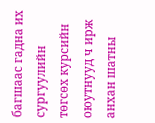багшаас гадна их сургуулийн төгсөх курсийн оюутнууд ч ирж анхан шатны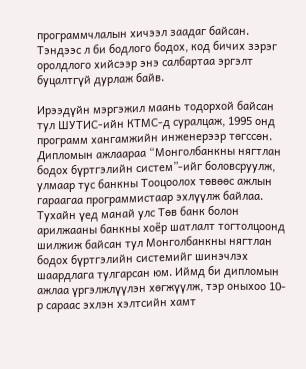программчлалын хичээл заадаг байсан. Тэндээс л би бодлого бодох, код бичих зэрэг оролдлого хийсээр энэ салбартаа эргэлт буцалтгүй дурлаж байв.

Ирээдүйн мэргэжил маань тодорхой байсан тул ШУТИС-ийн КТМС-д суралцаж, 1995 онд программ хангамжийн инженерээр төгссөн. Дипломын ажлаараа “Монголбанкны нягтлан бодох бүртгэлийн систем”-ийг боловсруулж, улмаар тус банкны Тооцоолох төвөөс ажлын гараагаа программистаар эхлүүлж байлаа. Тухайн үед манай улс Төв банк болон арилжааны банкны хоёр шатлалт тогтолцоонд шилжиж байсан тул Монголбанкны нягтлан бодох бүртгэлийн системийг шинэчлэх шаардлага тулгарсан юм. Иймд би дипломын ажлаа үргэлжлүүлэн хөгжүүлж, тэр оныхоо 10-р сараас эхлэн хэлтсийн хамт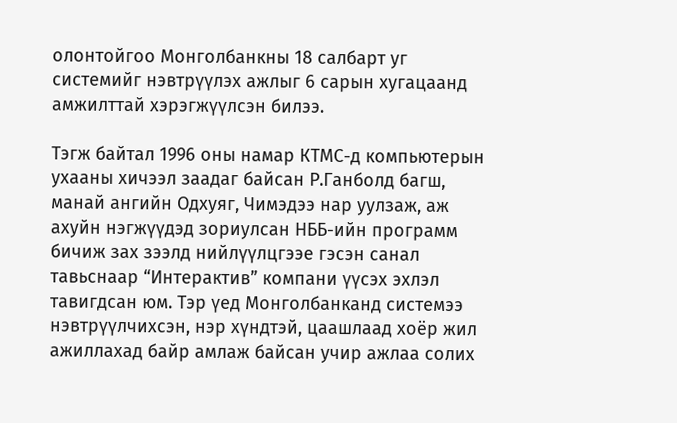олонтойгоо Монголбанкны 18 салбарт уг системийг нэвтрүүлэх ажлыг 6 сарын хугацаанд амжилттай хэрэгжүүлсэн билээ.

Тэгж байтал 1996 оны намар КТМС-д компьютерын ухааны хичээл заадаг байсан Р.Ганболд багш, манай ангийн Одхуяг, Чимэдээ нар уулзаж, аж ахуйн нэгжүүдэд зориулсан НББ-ийн программ бичиж зах зээлд нийлүүлцгээе гэсэн санал тавьснаар “Интерактив” компани үүсэх эхлэл тавигдсан юм. Тэр үед Монголбанканд системээ нэвтрүүлчихсэн, нэр хүндтэй, цаашлаад хоёр жил ажиллахад байр амлаж байсан учир ажлаа солих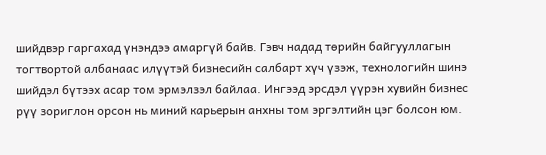шийдвэр гаргахад үнэндээ амаргүй байв. Гэвч надад төрийн байгууллагын тогтвортой албанаас илүүтэй бизнесийн салбарт хүч үзэж, технологийн шинэ шийдэл бүтээх асар том эрмэлзэл байлаа. Ингээд эрсдэл үүрэн хувийн бизнес рүү зориглон орсон нь миний карьерын анхны том эргэлтийн цэг болсон юм.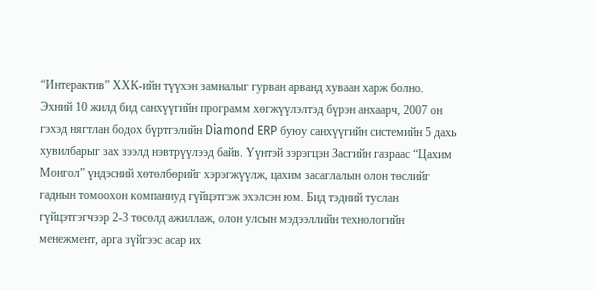“Интерактив” ХХК-ийн түүхэн замналыг гурван арванд хуваан харж болно. Эхний 10 жилд бид санхүүгийн программ хөгжүүлэлтэд бүрэн анхаарч, 2007 он гэхэд нягтлан бодох бүртгэлийн Diamond ERP буюу санхүүгийн системийн 5 дахь хувилбарыг зах зээлд нэвтрүүлээд байв. Үүнтэй зэрэгцэн Засгийн газраас “Цахим Монгол” үндэсний хөтөлбөрийг хэрэгжүүлж, цахим засаглалын олон төслийг гаднын томоохон компаниуд гүйцэтгэж эхэлсэн юм. Бид тэдний туслан гүйцэтгэгчээр 2-3 төсөлд ажиллаж, олон улсын мэдээллийн технологийн менежмент, арга зүйгээс асар их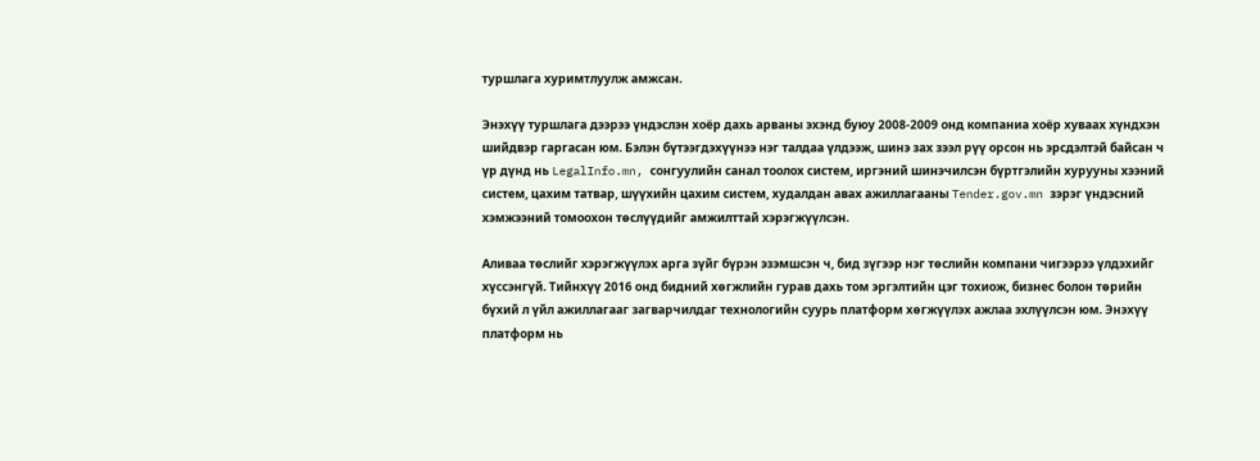туршлага хуримтлуулж амжсан.

Энэхүү туршлага дээрээ үндэслэн хоёр дахь арваны эхэнд буюу 2008-2009 онд компаниа хоёр хуваах хүндхэн шийдвэр гаргасан юм. Бэлэн бүтээгдэхүүнээ нэг талдаа үлдээж, шинэ зах зээл рүү орсон нь эрсдэлтэй байсан ч үр дүнд нь LegalInfo.mn, сонгуулийн санал тоолох систем, иргэний шинэчилсэн бүртгэлийн хурууны хээний систем, цахим татвар, шүүхийн цахим систем, худалдан авах ажиллагааны Tender.gov.mn зэрэг үндэсний хэмжээний томоохон төслүүдийг амжилттай хэрэгжүүлсэн.

Аливаа төслийг хэрэгжүүлэх арга зүйг бүрэн эзэмшсэн ч, бид зүгээр нэг төслийн компани чигээрээ үлдэхийг хүссэнгүй. Тийнхүү 2016 онд бидний хөгжлийн гурав дахь том эргэлтийн цэг тохиож, бизнес болон төрийн бүхий л үйл ажиллагааг загварчилдаг технологийн суурь платформ хөгжүүлэх ажлаа эхлүүлсэн юм. Энэхүү платформ нь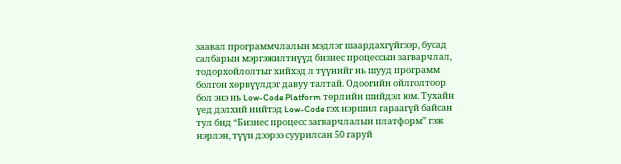заавал программчлалын мэдлэг шаардахгүйгээр, бусад салбарын мэргэжилтнүүд бизнес процессын загварчлал, тодорхойлолтыг хийхэд л түүнийг нь шууд программ болгон хөрвүүлдэг давуу талтай. Одоогийн ойлголтоор бол энэ нь Low-Code Platform төрлийн шийдэл юм. Тухайн үед дэлхий нийтэд Low-Code гэх нэршил гараагүй байсан тул бид “Бизнес процесс загварчлалын платформ” гэж нэрлэн, түүн дээрээ суурилсан 50 гаруй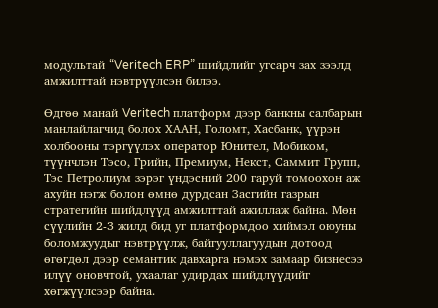модультай “Veritech ERP” шийдлийг угсарч зах зээлд амжилттай нэвтрүүлсэн билээ.

Өдгөө манай Veritech платформ дээр банкны салбарын манлайлагчид болох ХААН, Голомт, Хасбанк, үүрэн холбооны тэргүүлэх оператор Юнител, Мобиком, түүнчлэн Тэсо, Грийн, Премиум, Некст, Саммит Групп, Тэс Петролиум зэрэг үндэсний 200 гаруй томоохон аж ахуйн нэгж болон өмнө дурдсан Засгийн газрын стратегийн шийдлүүд амжилттай ажиллаж байна. Мөн сүүлийн 2-3 жилд бид уг платформдоо хиймэл оюуны боломжуудыг нэвтрүүлж, байгууллагуудын дотоод өгөгдөл дээр семантик давхарга нэмэх замаар бизнесээ илүү оновчтой, ухаалаг удирдах шийдлүүдийг хөгжүүлсээр байна.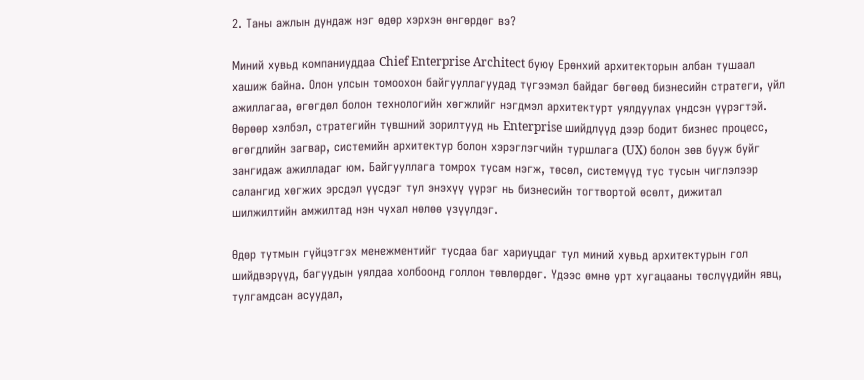2. Таны ажлын дундаж нэг өдөр хэрхэн өнгөрдөг вэ?

Миний хувьд компаниуддаа Chief Enterprise Architect буюу Ерөнхий архитекторын албан тушаал хашиж байна. Олон улсын томоохон байгууллагуудад түгээмэл байдаг бөгөөд бизнесийн стратеги, үйл ажиллагаа, өгөгдөл болон технологийн хөгжлийг нэгдмэл архитектурт уялдуулах үндсэн үүрэгтэй. Өөрөөр хэлбэл, стратегийн түвшний зорилтууд нь Enterprise шийдлүүд дээр бодит бизнес процесс, өгөгдлийн загвар, системийн архитектур болон хэрэглэгчийн туршлага (UX) болон зөв бууж буйг зангидаж ажилладаг юм. Байгууллага томрох тусам нэгж, төсөл, системүүд тус тусын чиглэлээр салангид хөгжих эрсдэл үүсдэг тул энэхүү үүрэг нь бизнесийн тогтвортой өсөлт, дижитал шилжилтийн амжилтад нэн чухал нөлөө үзүүлдэг.

Өдөр тутмын гүйцэтгэх менежментийг тусдаа баг хариуцдаг тул миний хувьд архитектурын гол шийдвэрүүд, багуудын уялдаа холбоонд голлон төвлөрдөг. Үдээс өмнө урт хугацааны төслүүдийн явц, тулгамдсан асуудал,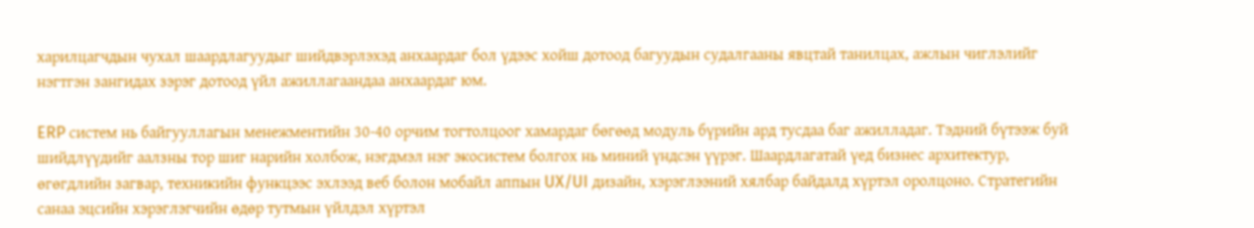харилцагчдын чухал шаардлагуудыг шийдвэрлэхэд анхаардаг бол үдээс хойш дотоод багуудын судалгааны явцтай танилцах, ажлын чиглэлийг нэгтгэн зангидах зэрэг дотоод үйл ажиллагаандаа анхаардаг юм.

ERP систем нь байгууллагын менежментийн 30-40 орчим тогтолцоог хамардаг бөгөөд модуль бүрийн ард тусдаа баг ажилладаг. Тэдний бүтээж буй шийдлүүдийг аалзны тор шиг нарийн холбож, нэгдмэл нэг экосистем болгох нь миний үндсэн үүрэг. Шаардлагатай үед бизнес архитектур, өгөгдлийн загвар, техникийн функцээс эхлээд веб болон мобайл аппын UX/UI дизайн, хэрэглээний хялбар байдалд хүртэл оролцоно. Стратегийн санаа эцсийн хэрэглэгчийн өдөр тутмын үйлдэл хүртэл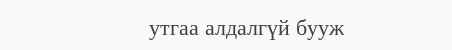утгаа алдалгүй бууж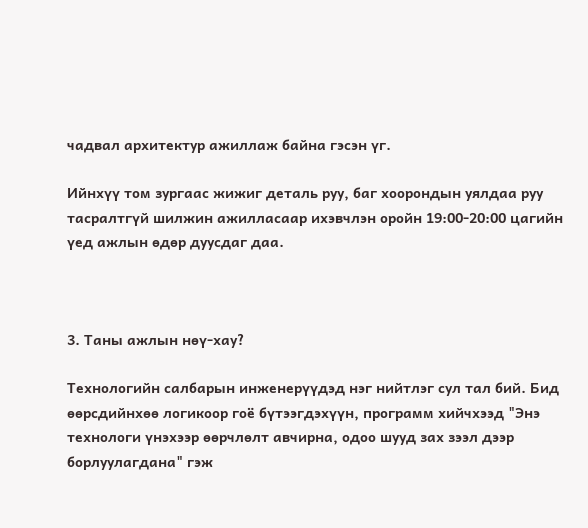чадвал архитектур ажиллаж байна гэсэн үг.

Ийнхүү том зургаас жижиг деталь руу, баг хоорондын уялдаа руу тасралтгүй шилжин ажилласаар ихэвчлэн оройн 19:00-20:00 цагийн үед ажлын өдөр дуусдаг даа.



3. Таны ажлын нөү-хау?

Технологийн салбарын инженерүүдэд нэг нийтлэг сул тал бий. Бид өөрсдийнхөө логикоор гоё бүтээгдэхүүн, программ хийчхээд "Энэ технологи үнэхээр өөрчлөлт авчирна, одоо шууд зах зээл дээр борлуулагдана" гэж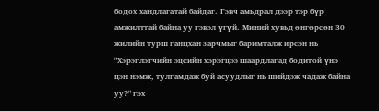бодох хандлагатай байдаг. Гэвч амьдрал дээр тэр бүр амжилттай байна уу гэвэл үгүй. Миний хувьд өнгөрсөн 30 жилийн турш ганцхан зарчмыг баримталж ирсэн нь "Хэрэглэгчийн эцсийн хэрэгцээ шаардлагад бодитой үнэ цэн нэмж, тулгамдаж буй асуудлыг нь шийдэж чадаж байна уу?" гэх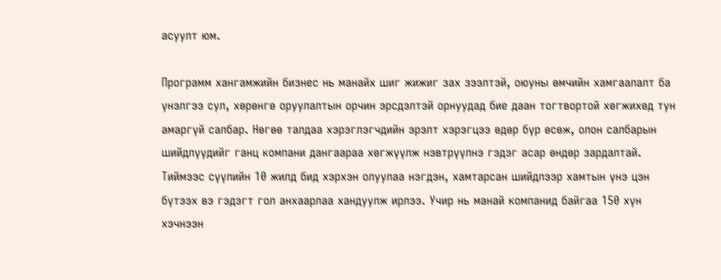асуулт юм.

Программ хангамжийн бизнес нь манайх шиг жижиг зах зээлтэй, оюуны өмчийн хамгаалалт ба үнэлгээ сул, хөрөнгө оруулалтын орчин эрсдэлтэй орнуудад бие даан тогтвортой хөгжихөд тун амаргүй салбар. Нөгөө талдаа хэрэглэгчдийн эрэлт хэрэгцээ өдөр бүр өсөж, олон салбарын шийдлүүдийг ганц компани дангаараа хөгжүүлж нэвтрүүлнэ гэдэг асар өндөр зардалтай. Тиймээс сүүлийн 10 жилд бид хэрхэн олуулаа нэгдэн, хамтарсан шийдлээр хамтын үнэ цэн бүтээх вэ гэдэгт гол анхаарлаа хандуулж ирлээ. Учир нь манай компанид байгаа 150 хүн хэчнээн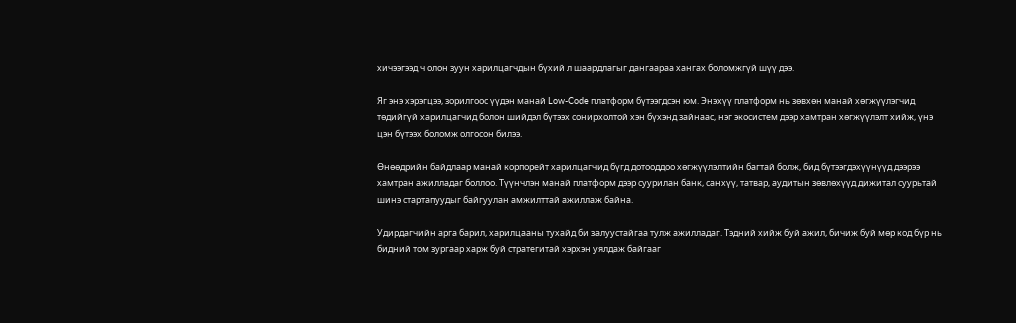хичээгээд ч олон зуун харилцагчдын бүхий л шаардлагыг дангаараа хангах боломжгүй шүү дээ.

Яг энэ хэрэгцээ, зорилгоос үүдэн манай Low-Code платформ бүтээгдсэн юм. Энэхүү платформ нь зөвхөн манай хөгжүүлэгчид төдийгүй харилцагчид болон шийдэл бүтээх сонирхолтой хэн бүхэнд зайнаас, нэг экосистем дээр хамтран хөгжүүлэлт хийж, үнэ цэн бүтээх боломж олгосон билээ.

Өнөөдрийн байдлаар манай корпорейт харилцагчид бүгд дотооддоо хөгжүүлэлтийн багтай болж, бид бүтээгдэхүүнүүд дээрээ хамтран ажилладаг боллоо. Түүнчлэн манай платформ дээр суурилан банк, санхүү, татвар, аудитын зөвлөхүүд дижитал суурьтай шинэ стартапуудыг байгуулан амжилттай ажиллаж байна.

Удирдагчийн арга барил, харилцааны тухайд би залуустайгаа тулж ажилладаг. Тэдний хийж буй ажил, бичиж буй мөр код бүр нь бидний том зургаар харж буй стратегитай хэрхэн уялдаж байгааг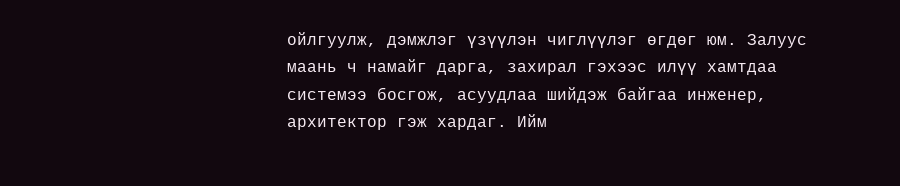ойлгуулж, дэмжлэг үзүүлэн чиглүүлэг өгдөг юм. Залуус маань ч намайг дарга, захирал гэхээс илүү хамтдаа системээ босгож, асуудлаа шийдэж байгаа инженер, архитектор гэж хардаг. Ийм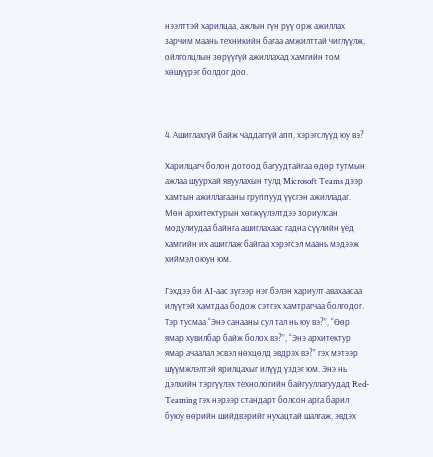нээлттэй харилцаа, ажлын гүн рүү орж ажиллах зарчим маань техникийн багаа амжилттай чиглүүлж, ойлголцлын зөрүүгүй ажиллахад хамгийн том хөшүүрэг болдог доо.



4. Ашиглахгүй байж чаддаггүй апп, хэрэгслүүд юу вэ?

Харилцагч болон дотоод багуудтайгаа өдөр тутмын ажлаа шуурхай явуулахын тулд Microsoft Teams дээр хамтын ажиллагааны группууд үүсгэн ажилладаг. Мөн архитектурын хөгжүүлэлтдээ зориулсан модулиудаа байнга ашиглахаас гадна сүүлийн үед хамгийн их ашиглаж байгаа хэрэгсэл маань мэдээж хиймэл оюун юм.

Гэхдээ би AI-аас зүгээр нэг бэлэн хариулт авахаасаа илүүтэй хамтдаа бодож сэтгэх хамтрагчаа болгодог. Тэр тусмаа “Энэ санааны сул тал нь юу вэ?”, “Өөр ямар хувилбар байж болох вэ?”, “Энэ архитектур ямар ачаалал эсвэл нөхцөлд эвдрэх вэ?” гэх мэтээр шүүмжлэлтэй ярилцахыг илүүд үздэг юм. Энэ нь дэлхийн тэргүүлэх технологийн байгууллагуудад Red-Teaming гэх нэрээр стандарт болсон арга барил буюу өөрийн шийдвэрийг нухацтай шалгаж, эвдэх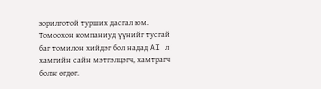зорилготой турших дасгал юм. Томоохон компаниуд үүнийг тусгай баг томилон хийдэг бол надад AI л хамгийн сайн мэтгэлцэгч, хамтрагч болж өгдөг.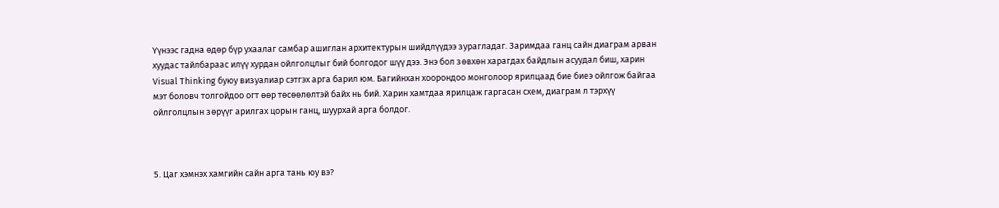Үүнээс гадна өдөр бүр ухаалаг самбар ашиглан архитектурын шийдлүүдээ зурагладаг. Заримдаа ганц сайн диаграм арван хуудас тайлбараас илүү хурдан ойлголцлыг бий болгодог шүү дээ. Энэ бол зөвхөн харагдах байдлын асуудал биш, харин Visual Thinking буюу визуалиар сэтгэх арга барил юм. Багийнхан хоорондоо монголоор ярилцаад бие биеэ ойлгож байгаа мэт боловч толгойдоо огт өөр төсөөлөлтэй байх нь бий. Харин хамтдаа ярилцаж гаргасан схем, диаграм л тэрхүү ойлголцлын зөрүүг арилгах цорын ганц, шуурхай арга болдог.



5. Цаг хэмнэх хамгийн сайн арга тань юу вэ?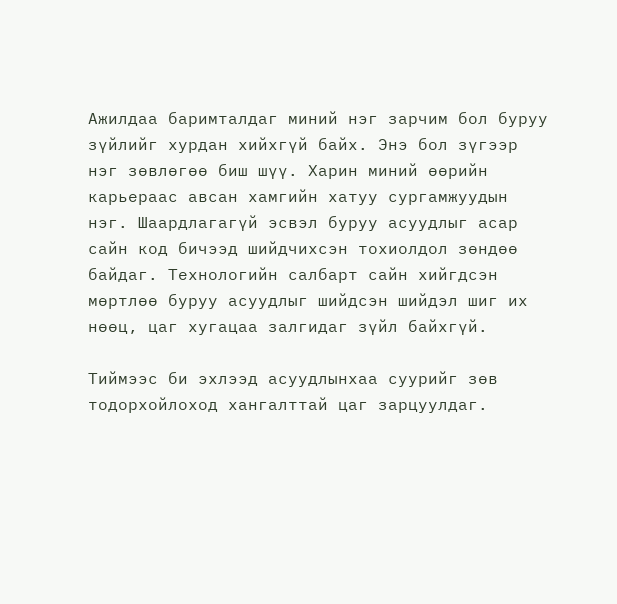Ажилдаа баримталдаг миний нэг зарчим бол буруу зүйлийг хурдан хийхгүй байх. Энэ бол зүгээр нэг зөвлөгөө биш шүү. Харин миний өөрийн карьераас авсан хамгийн хатуу сургамжуудын нэг. Шаардлагагүй эсвэл буруу асуудлыг асар сайн код бичээд шийдчихсэн тохиолдол зөндөө байдаг. Технологийн салбарт сайн хийгдсэн мөртлөө буруу асуудлыг шийдсэн шийдэл шиг их нөөц, цаг хугацаа залгидаг зүйл байхгүй.

Тиймээс би эхлээд асуудлынхаа суурийг зөв тодорхойлоход хангалттай цаг зарцуулдаг.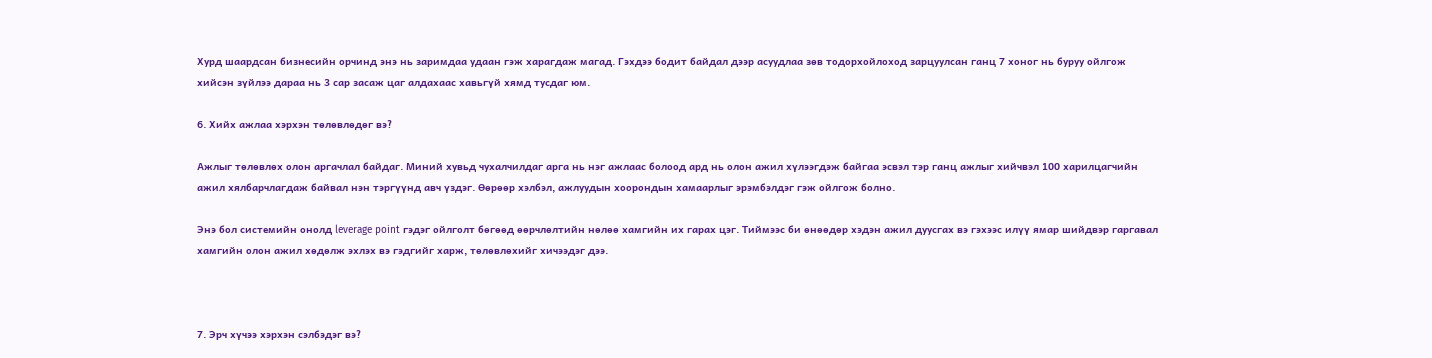Хурд шаардсан бизнесийн орчинд энэ нь заримдаа удаан гэж харагдаж магад. Гэхдээ бодит байдал дээр асуудлаа зөв тодорхойлоход зарцуулсан ганц 7 хоног нь буруу ойлгож хийсэн зүйлээ дараа нь 3 сар засаж цаг алдахаас хавьгүй хямд тусдаг юм.

6. Хийх ажлаа хэрхэн төлөвлөдөг вэ?

Ажлыг төлөвлөх олон аргачлал байдаг. Миний хувьд чухалчилдаг арга нь нэг ажлаас болоод ард нь олон ажил хүлээгдэж байгаа эсвэл тэр ганц ажлыг хийчвэл 100 харилцагчийн ажил хялбарчлагдаж байвал нэн тэргүүнд авч үздэг. Өөрөөр хэлбэл, ажлуудын хоорондын хамаарлыг эрэмбэлдэг гэж ойлгож болно.

Энэ бол системийн онолд leverage point гэдэг ойлголт бөгөөд өөрчлөлтийн нөлөө хамгийн их гарах цэг. Тиймээс би өнөөдөр хэдэн ажил дуусгах вэ гэхээс илүү ямар шийдвэр гаргавал хамгийн олон ажил хөдөлж эхлэх вэ гэдгийг харж, төлөвлөхийг хичээдэг дээ.



7. Эрч хүчээ хэрхэн сэлбэдэг вэ?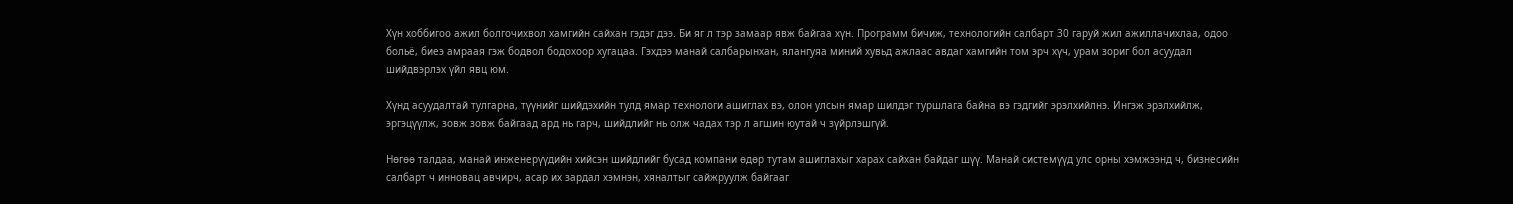Хүн хоббигоо ажил болгочихвол хамгийн сайхан гэдэг дээ. Би яг л тэр замаар явж байгаа хүн. Программ бичиж, технологийн салбарт 30 гаруй жил ажиллачихлаа, одоо больё, биеэ амраая гэж бодвол бодохоор хугацаа. Гэхдээ манай салбарынхан, ялангуяа миний хувьд ажлаас авдаг хамгийн том эрч хүч, урам зориг бол асуудал шийдвэрлэх үйл явц юм.

Хүнд асуудалтай тулгарна, түүнийг шийдэхийн тулд ямар технологи ашиглах вэ, олон улсын ямар шилдэг туршлага байна вэ гэдгийг эрэлхийлнэ. Ингэж эрэлхийлж, эргэцүүлж, зовж зовж байгаад ард нь гарч, шийдлийг нь олж чадах тэр л агшин юутай ч зүйрлэшгүй.

Нөгөө талдаа, манай инженерүүдийн хийсэн шийдлийг бусад компани өдөр тутам ашиглахыг харах сайхан байдаг шүү. Манай системүүд улс орны хэмжээнд ч, бизнесийн салбарт ч инновац авчирч, асар их зардал хэмнэн, хяналтыг сайжруулж байгааг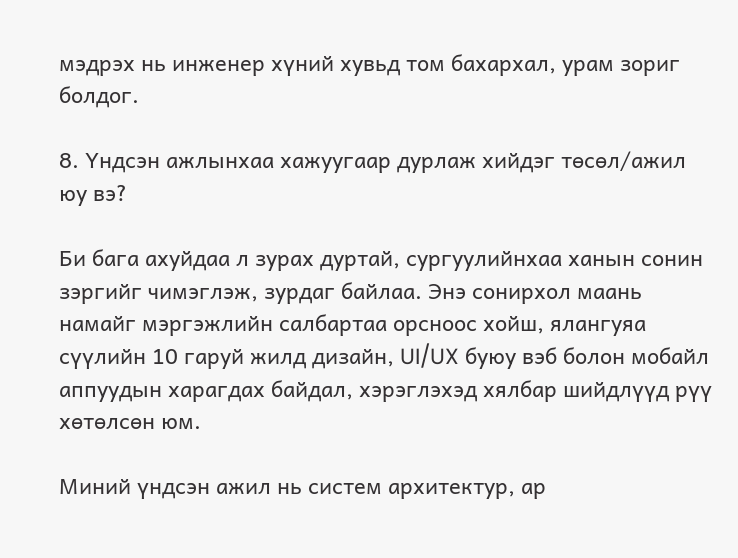мэдрэх нь инженер хүний хувьд том бахархал, урам зориг болдог.

8. Үндсэн ажлынхаа хажуугаар дурлаж хийдэг төсөл/ажил юу вэ?

Би бага ахуйдаа л зурах дуртай, сургуулийнхаа ханын сонин зэргийг чимэглэж, зурдаг байлаа. Энэ сонирхол маань намайг мэргэжлийн салбартаа орсноос хойш, ялангуяа сүүлийн 10 гаруй жилд дизайн, UI/UX буюу вэб болон мобайл аппуудын харагдах байдал, хэрэглэхэд хялбар шийдлүүд рүү хөтөлсөн юм.

Миний үндсэн ажил нь систем архитектур, ар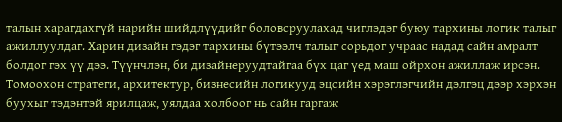талын харагдахгүй нарийн шийдлүүдийг боловсруулахад чиглэдэг буюу тархины логик талыг ажиллуулдаг. Харин дизайн гэдэг тархины бүтээлч талыг сорьдог учраас надад сайн амралт болдог гэх үү дээ. Түүнчлэн, би дизайнеруудтайгаа бүх цаг үед маш ойрхон ажиллаж ирсэн. Томоохон стратеги, архитектур, бизнесийн логикууд эцсийн хэрэглэгчийн дэлгэц дээр хэрхэн буухыг тэдэнтэй ярилцаж, уялдаа холбоог нь сайн гаргаж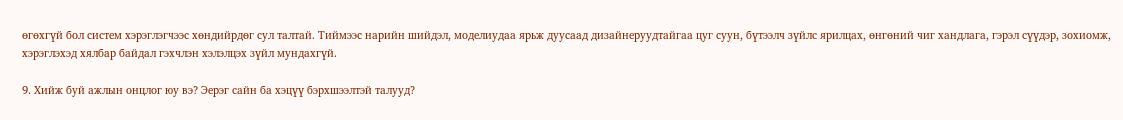өгөхгүй бол систем хэрэглэгчээс хөндийрдөг сул талтай. Тиймээс нарийн шийдэл, моделиудаа ярьж дуусаад дизайнеруудтайгаа цуг суун, бүтээлч зүйлс ярилцах, өнгөний чиг хандлага, гэрэл сүүдэр, зохиомж, хэрэглэхэд хялбар байдал гэхчлэн хэлэлцэх зүйл мундахгүй.

9. Хийж буй ажлын онцлог юу вэ? Эерэг сайн ба хэцүү бэрхшээлтэй талууд?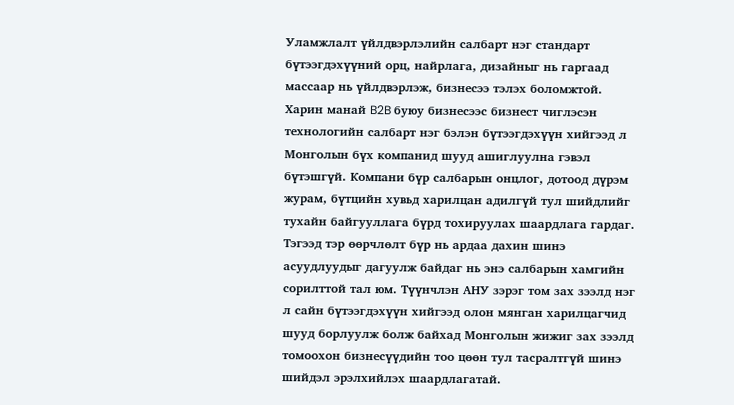Уламжлалт үйлдвэрлэлийн салбарт нэг стандарт бүтээгдэхүүний орц, найрлага, дизайныг нь гаргаад массаар нь үйлдвэрлэж, бизнесээ тэлэх боломжтой. Харин манай B2B буюу бизнесээс бизнест чиглэсэн технологийн салбарт нэг бэлэн бүтээгдэхүүн хийгээд л Монголын бүх компанид шууд ашиглуулна гэвэл бүтэшгүй. Компани бүр салбарын онцлог, дотоод дүрэм журам, бүтцийн хувьд харилцан адилгүй тул шийдлийг тухайн байгууллага бүрд тохируулах шаардлага гардаг. Тэгээд тэр өөрчлөлт бүр нь ардаа дахин шинэ асуудлуудыг дагуулж байдаг нь энэ салбарын хамгийн сорилттой тал юм. Түүнчлэн АНУ зэрэг том зах зээлд нэг л сайн бүтээгдэхүүн хийгээд олон мянган харилцагчид шууд борлуулж болж байхад Монголын жижиг зах зээлд томоохон бизнесүүдийн тоо цөөн тул тасралтгүй шинэ шийдэл эрэлхийлэх шаардлагатай.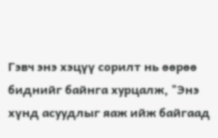Гэвч энэ хэцүү сорилт нь өөрөө биднийг байнга хурцалж, "Энэ хүнд асуудлыг яаж ийж байгаад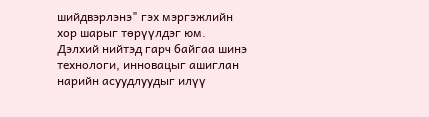шийдвэрлэнэ" гэх мэргэжлийн хор шарыг төрүүлдэг юм. Дэлхий нийтэд гарч байгаа шинэ технологи, инновацыг ашиглан нарийн асуудлуудыг илүү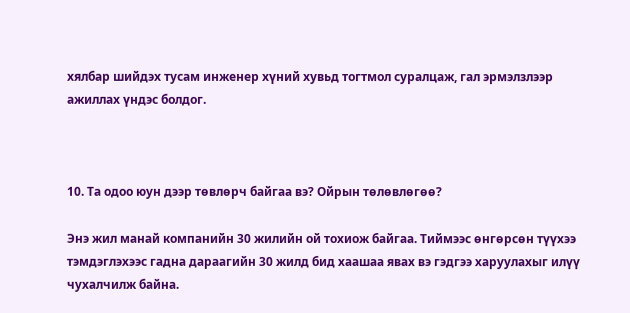хялбар шийдэх тусам инженер хүний хувьд тогтмол суралцаж, гал эрмэлзлээр ажиллах үндэс болдог.



10. Та одоо юун дээр төвлөрч байгаа вэ? Ойрын төлөвлөгөө?

Энэ жил манай компанийн 30 жилийн ой тохиож байгаа. Тиймээс өнгөрсөн түүхээ тэмдэглэхээс гадна дараагийн 30 жилд бид хаашаа явах вэ гэдгээ харуулахыг илүү чухалчилж байна.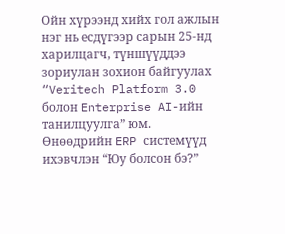Ойн хүрээнд хийх гол ажлын нэг нь есдүгээр сарын 25-нд харилцагч, түншүүддээ зориулан зохион байгуулах “Veritech Platform 3.0 болон Enterprise AI-ийн танилцуулга” юм.
Өнөөдрийн ERP системүүд ихэвчлэн “Юу болсон бэ?”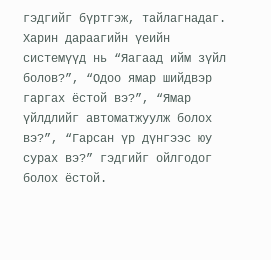гэдгийг бүртгэж, тайлагнадаг. Харин дараагийн үеийн системүүд нь “Яагаад ийм зүйл болов?”, “Одоо ямар шийдвэр гаргах ёстой вэ?”, “Ямар үйлдлийг автоматжуулж болох вэ?”, “Гарсан үр дүнгээс юу сурах вэ?” гэдгийг ойлгодог болох ёстой.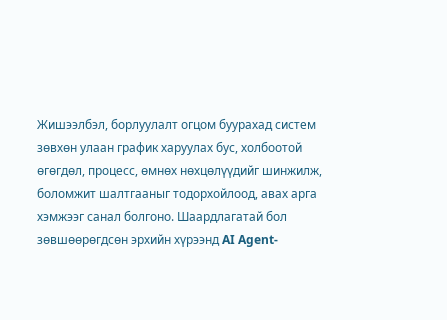Жишээлбэл, борлуулалт огцом буурахад систем зөвхөн улаан график харуулах бус, холбоотой өгөгдөл, процесс, өмнөх нөхцөлүүдийг шинжилж, боломжит шалтгааныг тодорхойлоод, авах арга хэмжээг санал болгоно. Шаардлагатай бол зөвшөөрөгдсөн эрхийн хүрээнд AI Agent-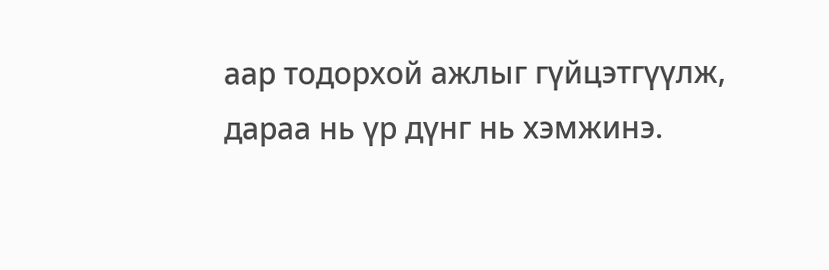аар тодорхой ажлыг гүйцэтгүүлж, дараа нь үр дүнг нь хэмжинэ.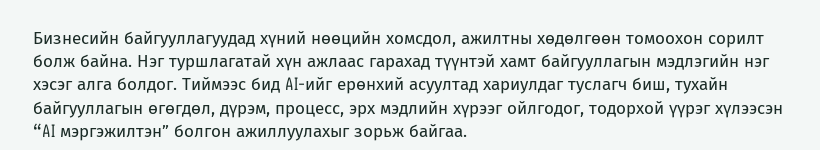Бизнесийн байгууллагуудад хүний нөөцийн хомсдол, ажилтны хөдөлгөөн томоохон сорилт болж байна. Нэг туршлагатай хүн ажлаас гарахад түүнтэй хамт байгууллагын мэдлэгийн нэг хэсэг алга болдог. Тиймээс бид AI-ийг ерөнхий асуултад хариулдаг туслагч биш, тухайн байгууллагын өгөгдөл, дүрэм, процесс, эрх мэдлийн хүрээг ойлгодог, тодорхой үүрэг хүлээсэн “AI мэргэжилтэн” болгон ажиллуулахыг зорьж байгаа.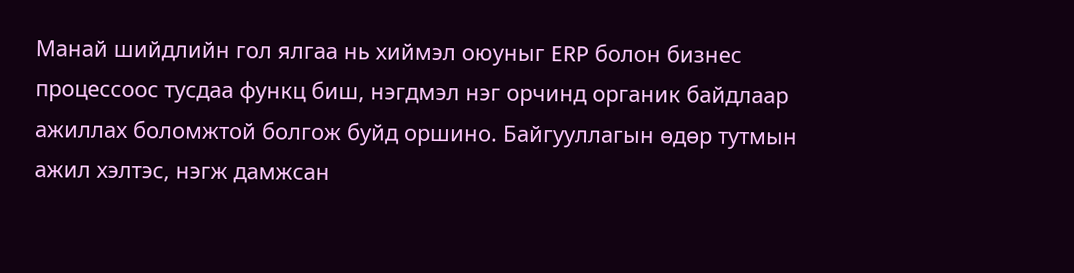Манай шийдлийн гол ялгаа нь хиймэл оюуныг ERP болон бизнес процессоос тусдаа функц биш, нэгдмэл нэг орчинд органик байдлаар ажиллах боломжтой болгож буйд оршино. Байгууллагын өдөр тутмын ажил хэлтэс, нэгж дамжсан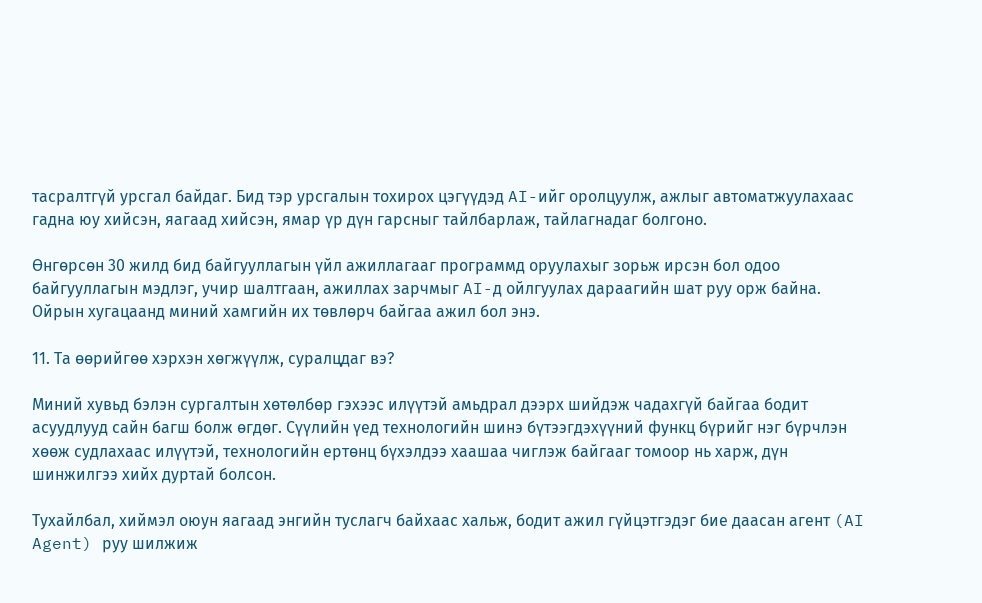тасралтгүй урсгал байдаг. Бид тэр урсгалын тохирох цэгүүдэд AI-ийг оролцуулж, ажлыг автоматжуулахаас гадна юу хийсэн, яагаад хийсэн, ямар үр дүн гарсныг тайлбарлаж, тайлагнадаг болгоно.

Өнгөрсөн 30 жилд бид байгууллагын үйл ажиллагааг программд оруулахыг зорьж ирсэн бол одоо байгууллагын мэдлэг, учир шалтгаан, ажиллах зарчмыг AI-д ойлгуулах дараагийн шат руу орж байна. Ойрын хугацаанд миний хамгийн их төвлөрч байгаа ажил бол энэ.

11. Та өөрийгөө хэрхэн хөгжүүлж, суралцдаг вэ?

Миний хувьд бэлэн сургалтын хөтөлбөр гэхээс илүүтэй амьдрал дээрх шийдэж чадахгүй байгаа бодит асуудлууд сайн багш болж өгдөг. Сүүлийн үед технологийн шинэ бүтээгдэхүүний функц бүрийг нэг бүрчлэн хөөж судлахаас илүүтэй, технологийн ертөнц бүхэлдээ хаашаа чиглэж байгааг томоор нь харж, дүн шинжилгээ хийх дуртай болсон.

Тухайлбал, хиймэл оюун яагаад энгийн туслагч байхаас хальж, бодит ажил гүйцэтгэдэг бие даасан агент (AI Agent) руу шилжиж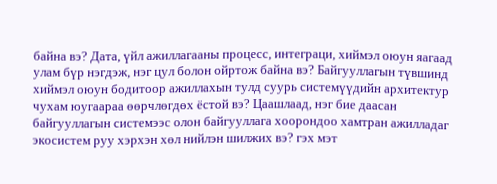байна вэ? Дата, үйл ажиллагааны процесс, интеграци, хиймэл оюун яагаад улам бүр нэгдэж, нэг цул болон ойртож байна вэ? Байгууллагын түвшинд хиймэл оюун бодитоор ажиллахын тулд суурь системүүдийн архитектур чухам юугаараа өөрчлөгдөх ёстой вэ? Цаашлаад, нэг бие даасан байгууллагын системээс олон байгууллага хоорондоо хамтран ажилладаг экосистем руу хэрхэн хөл нийлэн шилжих вэ? гэх мэт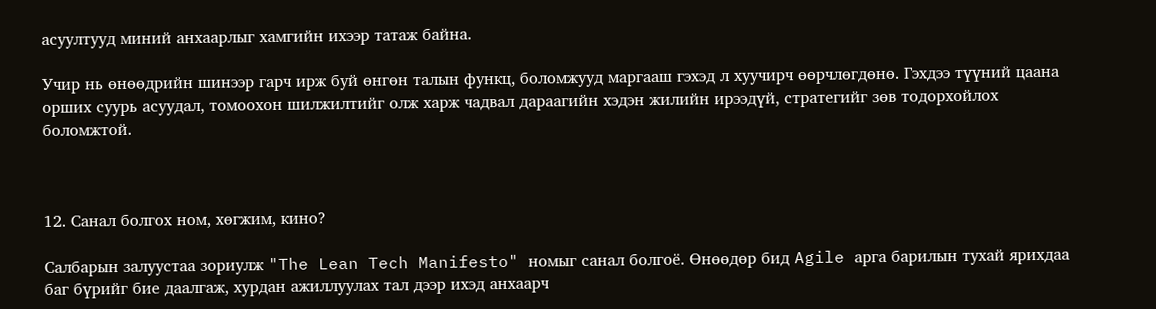асуултууд миний анхаарлыг хамгийн ихээр татаж байна.

Учир нь өнөөдрийн шинээр гарч ирж буй өнгөн талын функц, боломжууд маргааш гэхэд л хуучирч өөрчлөгдөнө. Гэхдээ түүний цаана орших суурь асуудал, томоохон шилжилтийг олж харж чадвал дараагийн хэдэн жилийн ирээдүй, стратегийг зөв тодорхойлох боломжтой.



12. Санал болгох ном, хөгжим, кино?

Салбарын залуустаа зориулж "The Lean Tech Manifesto" номыг санал болгоё. Өнөөдөр бид Agile арга барилын тухай ярихдаа баг бүрийг бие даалгаж, хурдан ажиллуулах тал дээр ихэд анхаарч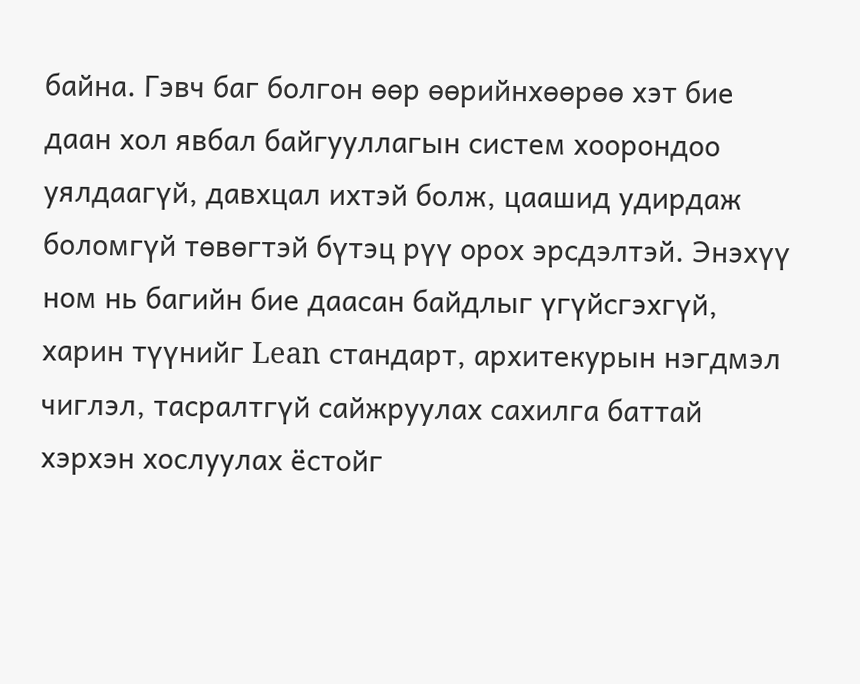байна. Гэвч баг болгон өөр өөрийнхөөрөө хэт бие даан хол явбал байгууллагын систем хоорондоо уялдаагүй, давхцал ихтэй болж, цаашид удирдаж боломгүй төвөгтэй бүтэц рүү орох эрсдэлтэй. Энэхүү ном нь багийн бие даасан байдлыг үгүйсгэхгүй, харин түүнийг Lean стандарт, архитекурын нэгдмэл чиглэл, тасралтгүй сайжруулах сахилга баттай хэрхэн хослуулах ёстойг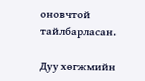оновчтой тайлбарласан.

Дуу хөгжмийн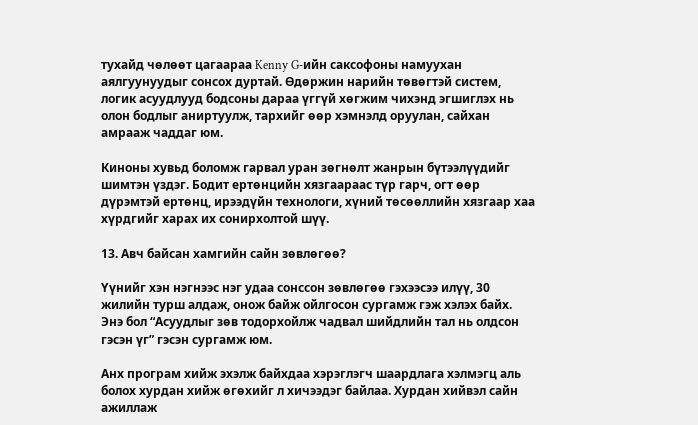тухайд чөлөөт цагаараа Kenny G-ийн саксофоны намуухан аялгуунуудыг сонсох дуртай. Өдөржин нарийн төвөгтэй систем, логик асуудлууд бодсоны дараа үггүй хөгжим чихэнд эгшиглэх нь олон бодлыг аниртуулж, тархийг өөр хэмнэлд оруулан, сайхан амрааж чаддаг юм.

Киноны хувьд боломж гарвал уран зөгнөлт жанрын бүтээлүүдийг шимтэн үздэг. Бодит ертөнцийн хязгаараас түр гарч, огт өөр дүрэмтэй ертөнц, ирээдүйн технологи, хүний төсөөллийн хязгаар хаа хүрдгийг харах их сонирхолтой шүү.

13. Авч байсан хамгийн сайн зөвлөгөө?

Үүнийг хэн нэгнээс нэг удаа сонссон зөвлөгөө гэхээсээ илүү, 30 жилийн турш алдаж, онож байж ойлгосон сургамж гэж хэлэх байх. Энэ бол “Асуудлыг зөв тодорхойлж чадвал шийдлийн тал нь олдсон гэсэн үг” гэсэн сургамж юм.

Анх програм хийж эхэлж байхдаа хэрэглэгч шаардлага хэлмэгц аль болох хурдан хийж өгөхийг л хичээдэг байлаа. Хурдан хийвэл сайн ажиллаж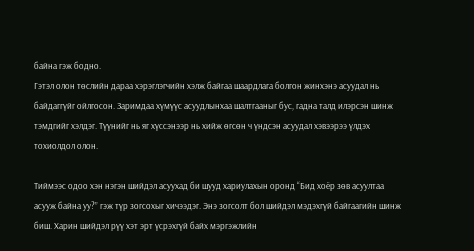байна гэж бодно.
Гэтэл олон төслийн дараа хэрэглэгчийн хэлж байгаа шаардлага болгон жинхэнэ асуудал нь байдаггүйг ойлгосон. Заримдаа хүмүүс асуудлынхаа шалтгааныг бус, гадна талд илэрсэн шинж тэмдгийг хэлдэг. Түүнийг нь яг хүссэнээр нь хийж өгсөн ч үндсэн асуудал хэвээрээ үлдэх тохиолдол олон.

Тиймээс одоо хэн нэгэн шийдэл асуухад би шууд хариулахын оронд “Бид хоёр зөв асуултаа асууж байна уу?” гэж түр зогсохыг хичээдэг. Энэ зогсолт бол шийдэл мэдэхгүй байгаагийн шинж биш. Харин шийдэл рүү хэт эрт үсрэхгүй байх мэргэжлийн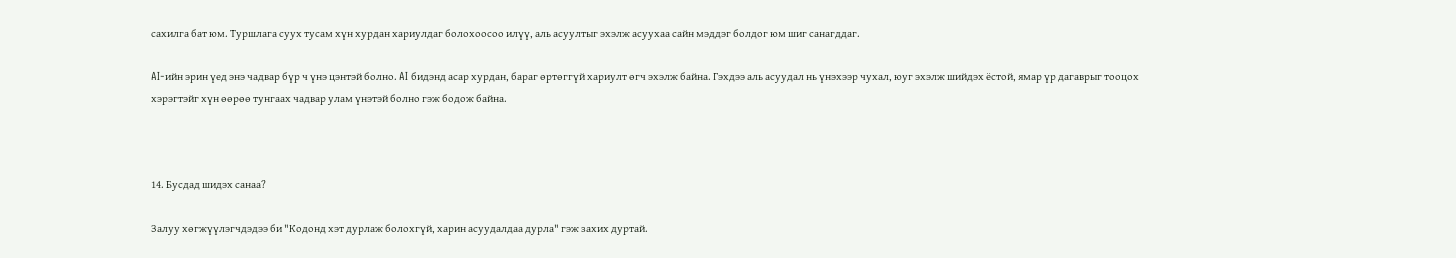сахилга бат юм. Туршлага суух тусам хүн хурдан хариулдаг болохоосоо илүү, аль асуултыг эхэлж асуухаа сайн мэддэг болдог юм шиг санагддаг.

AI-ийн эрин үед энэ чадвар бүр ч үнэ цэнтэй болно. AI бидэнд асар хурдан, бараг өртөггүй хариулт өгч эхэлж байна. Гэхдээ аль асуудал нь үнэхээр чухал, юуг эхэлж шийдэх ёстой, ямар үр дагаврыг тооцох хэрэгтэйг хүн өөрөө тунгаах чадвар улам үнэтэй болно гэж бодож байна.



14. Бусдад шидэх санаа?

Залуу хөгжүүлэгчдэдээ би "Кодонд хэт дурлаж болохгүй, харин асуудалдаа дурла" гэж захих дуртай.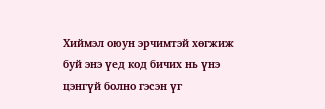Хиймэл оюун эрчимтэй хөгжиж буй энэ үед код бичих нь үнэ цэнгүй болно гэсэн үг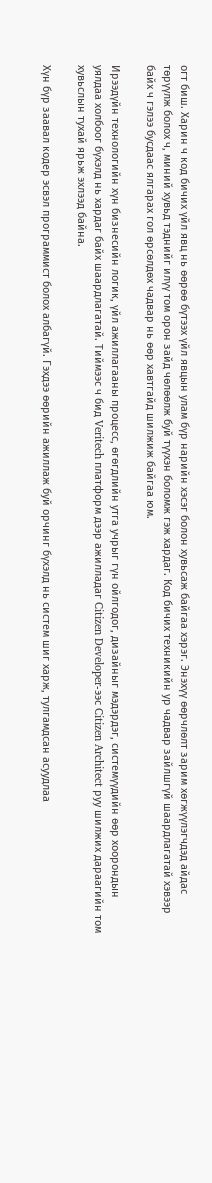огт биш. Харин ч код бичих үйл явц нь өөрөө бүтээх үйл явцын улам бүр нарийн хэсэг болон хувьсаж байгаа хэрэг. Энэхүү өөрчлөлт зарим хөгжүүлэгчдэд айдас төрүүлж болох ч, миний хувьд тэднийг илүү том орон зайд чөлөөлж буй түүхэн боломж гэж хардаг. Код бичих техникийн ур чадвар зайлшгүй шаардлагатай хэвээр байх ч гэлээ бусдаас ялгарах гол өрсөлдөх чадвар нь өөр хавтгайд шилжиж байгаа юм.

Ирээдүйн технологийн хүн бизнесийн логик, үйл ажиллагааны процесс, өгөгдлийн утга учрыг гүн ойлгодог, дизайныг мэдэрдэг, системүүдийн өөр хоорондын уялдаа холбоог бүхэлд нь хардаг байх шаардлагатай. Тиймээс ч бид Veritech платформ дээр ажилладаг Citizen Developer-ээс Citizen Architect руу шилжих дараагийн том хувьслын тухай ярьж эхлээд байна.

Хүн бүр заавал кодер эсвэл программист болох албагүй. Гэхдээ өөрийн ажиллаж буй орчинг бүхэлд нь систем шиг харж, тулгамдсан асуудлаа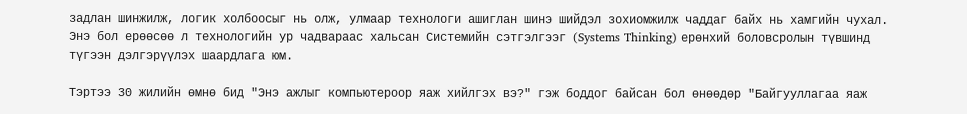задлан шинжилж, логик холбоосыг нь олж, улмаар технологи ашиглан шинэ шийдэл зохиомжилж чаддаг байх нь хамгийн чухал. Энэ бол ерөөсөө л технологийн ур чадвараас хальсан Системийн сэтгэлгээг (Systems Thinking) ерөнхий боловсролын түвшинд түгээн дэлгэрүүлэх шаардлага юм.

Тэртээ 30 жилийн өмнө бид "Энэ ажлыг компьютероор яаж хийлгэх вэ?" гэж боддог байсан бол өнөөдөр "Байгууллагаа яаж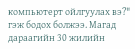компьютерт ойлгуулах вэ?" гэж бодох болжээ. Магад дараагийн 30 жилийн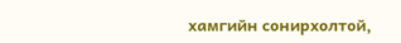хамгийн сонирхолтой,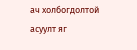ач холбогдолтой асуулт яг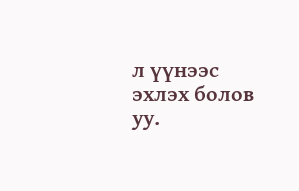л үүнээс эхлэх болов уу.